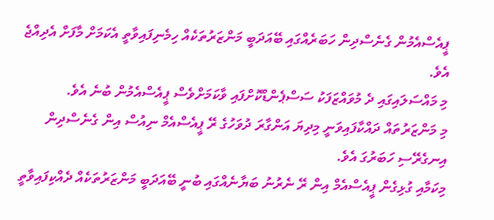ޕީއެސްއެމުން ގެނެސްދިން ހަބަރެއްގައި ބޭއަދަބީ މަންޒަރުތަކެއް ހިމެނިފައިވާތީ އެކަމަށް މާފަށް އެދިއްޖެ އެވެ.
މި މައްސަލައިގައި ދެ މުވައްޒަފަކު ސަސްޕެންޑްކޮށްފައި ވާކަމަށްވެސް ޕީއެސްއެމުން ބުނެ އެވެ.
މި މަންޒަރުތައް ދައްކާފައިވަނީ މިދިޔަ އަންގާރަ ދުވަހުގެ ރޭ ޕީއެސްއެމް ނިއުސް އިން ގެނެސްދިން އިނގެރޭސި ހަބަރުގަ އެވެ.
މިކަމާއި ގުޅިގެން ޕީއެސްއެމް އިން ރޭ ނެރުނު ބަޔާނެއްގައި ބުނީ ބޭއަދަބީ މަންޒަރުތަކެއް ދެއްކިފައިވާތީ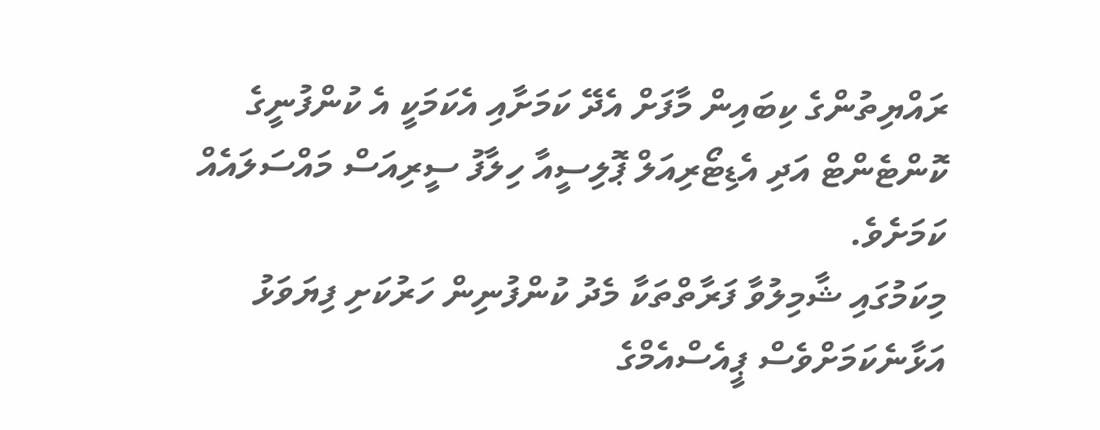ރައްޔިތުންގެ ކިބައިން މާފަށް އެދޭ ކަމަށާއި އެކަމަކީ އެ ކުންފުނީގެ ކޮންޓެންޓް އަދި އެޑިޓޯރިއަލް ޕޮލިސީއާ ހިލާފު ސީރިއަސް މައްސަލައެއް ކަމަށެވެ.
މިކަމުގައި ޝާމިލުވާ ފަރާތްތަކާ މެދު ކުންފުނިން ހަރުކަށި ފިޔަވަޅު އަޅާނެކަމަށްވެސް ޕީއެސްއެމްގެ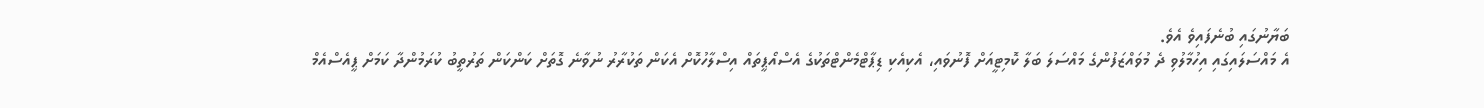ބަޔާނުގައި ބުނެފައިވެ އެވެ.
އެ މައްސަލައިގައި އިހުމާލުވި ދެ މުވައްޒަފުންގެ މައްސަލަ ބަލާ ކޮމިޓީއަށް ފޮނުވައި، އެކިއެކި ޑިޕާޓްމެންޓްތަކުގެ އެސްއޯޕީތައް އިސްލާހުކޮށް އެކަން ތަކުރާރު ނުވާނެ ގޮތަށް ކަންކަން ތަރުތީބު ކުރަމުންދާ ކަމަށް ޕީއެސްއެމް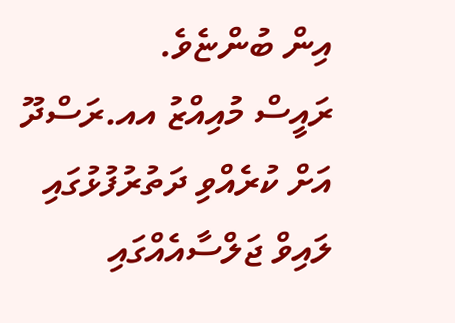އިން ބުންޏެވެ.
ރައީސް މުއިއްޒު އއ.ރަސްދޫ އަށް ކުރެއްވި ދަތުރުފުޅުގައި ލައިވް ޖަލްސާއެއްގައި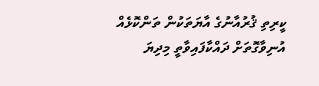ކީރިތި ޤުރުއާނުގެ އާޔަތަކުން ތަންކޮޅެއް އުނިވާގޮތަށް ދައްކާފައިވާތީ މިދިޔަ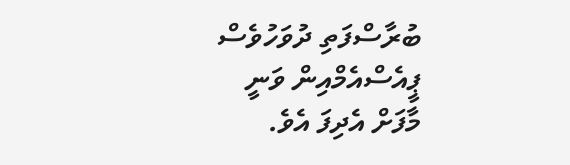ބުރާސްފަތި ދުވަހުވެސް ޕީއެސްއެމްއިން ވަނީ މާފަށް އެދިފަ އެވެ.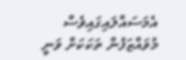އެމަސައްލައިގައިވެސް މުވައްޒަފުން ތަކަކަށް ވަނީ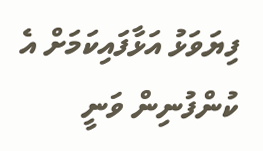ފިޔަވަޅު އަޅާފައިކަމަށް އެ ކުންފުނިން ވަނީ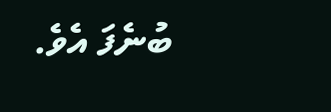ބުނެފަ އެވެ.